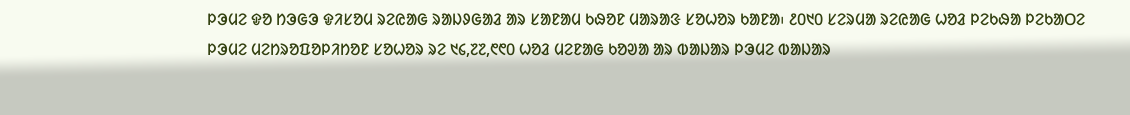ᱞᱳᱢᱮ ᱫᱚ ᱴᱳᱜᱳ ᱫᱤᱥᱚᱢ ᱨᱮᱭᱟᱜ ᱨᱟᱡᱽᱜᱟᱲ ᱟᱨ ᱥᱟᱱᱟᱢ ᱠᱷᱚᱱ ᱢᱟᱨᱟᱝ ᱥᱚᱦᱚᱨ ᱠᱟᱱᱟ᱾ ᱒᱐᱑᱐ ᱥᱮᱨᱢᱟ ᱨᱮᱭᱟᱜ ᱦᱚᱲ ᱞᱮᱠᱷᱟ ᱞᱮᱠᱟᱛᱮ ᱞᱳᱢᱮ ᱢᱮᱴᱨᱚᱯᱚᱞᱤᱴᱚᱱ ᱥᱚᱦᱚᱨ ᱨᱮ ᱑᱔,᱗᱗,᱖᱖᱐ ᱦᱚᱲ ᱢᱮᱱᱟᱜ ᱠᱚᱣᱟ ᱟᱨ ᱵᱟᱡᱟᱨ ᱞᱳᱢᱮ ᱵᱟᱡᱟᱨ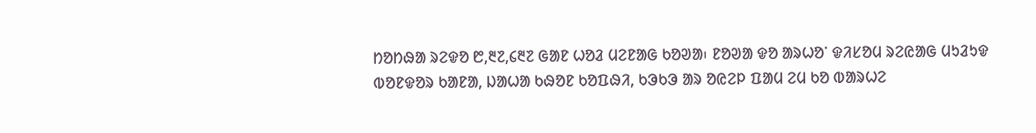ᱴᱚᱴᱷᱟ ᱨᱮᱫᱚ ᱘,᱓᱗,᱔᱓᱗ ᱜᱟᱱ ᱦᱚᱲ ᱢᱮᱱᱟᱜ ᱠᱚᱣᱟ᱾ ᱱᱚᱣᱟ ᱫᱚ ᱟᱨᱦᱚᱸ ᱫᱤᱥᱚᱢ ᱨᱮᱭᱟᱜ ᱢᱩᱲᱩᱫ ᱵᱚᱱᱫᱚᱨ ᱠᱟᱱᱟ, ᱡᱟᱦᱟ ᱠᱷᱚᱱ ᱠᱚᱯᱷᱤ, ᱠᱳᱠᱳ ᱟᱨ ᱚᱭᱮᱞ ᱯᱟᱢ ᱮᱢ ᱠᱚ ᱵᱟᱨᱦᱮ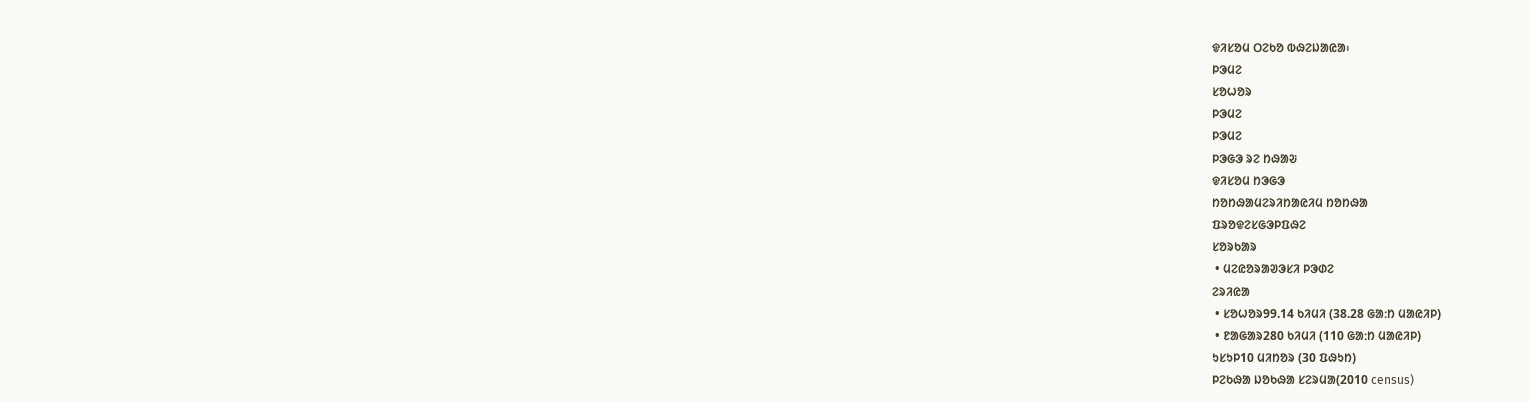ᱫᱤᱥᱚᱢ ᱛᱮᱠᱚ ᱵᱷᱮᱡᱟᱭᱟ᱾
ᱞᱳᱢᱮ
ᱥᱚᱦᱚᱨ
ᱞᱳᱢᱮ
ᱞᱳᱢᱮ
ᱞᱳᱜᱳ ᱨᱮ ᱴᱷᱟᱶ
ᱫᱤᱥᱚᱢ ᱴᱳᱜᱳ
ᱴᱚᱴᱷᱟᱢᱮᱨᱤᱴᱟᱭᱤᱢ ᱴᱚᱴᱷᱟ
ᱯᱨᱚᱫᱮᱥᱜᱳᱞᱯᱷᱮ
ᱥᱚᱨᱠᱟᱨ
 • ᱢᱮᱭᱚᱨᱟᱣᱳᱥᱤ ᱞᱳᱰᱮ
ᱮᱨᱤᱭᱟ
 • ᱥᱚᱦᱚᱨ99.14 ᱠᱤᱢᱤ (38.28 ᱜᱟᱺᱴ ᱢᱟᱭᱤᱞ)
 • ᱱᱟᱜᱟᱨ280 ᱠᱤᱢᱤ (110 ᱜᱟᱺᱴ ᱢᱟᱭᱤᱞ)
ᱩᱥᱩᱞ10 ᱢᱤᱴᱚᱨ (30 ᱯᱷᱩᱴ)
ᱞᱮᱠᱷᱟ ᱡᱚᱠᱷᱟ ᱥᱮᱨᱢᱟ(2010 census)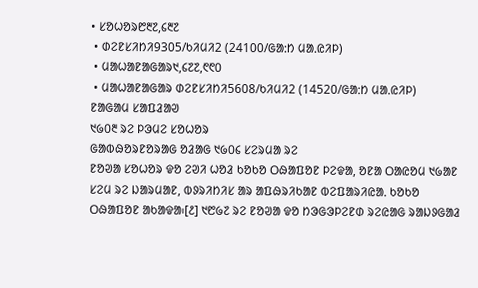• ᱥᱚᱦᱚᱨ᱘᱓᱗,᱔᱓᱗
 • ᱰᱮᱱᱥᱤᱴᱤ9305/ᱠᱤᱢᱤ2 (24100/ᱜᱟᱺᱴ ᱢᱟᱹᱭᱤᱞ)
 • ᱢᱟᱦᱟᱱᱟᱜᱟᱨ᱑,᱔᱗᱗,᱖᱖᱐
 • ᱢᱟᱦᱟᱱᱟᱜᱟᱨ ᱰᱮᱱᱥᱤᱴᱤ5608/ᱠᱤᱢᱤ2 (14520/ᱜᱟᱺᱴ ᱢᱟᱹᱭᱤᱞ)
ᱱᱟᱜᱟᱢ ᱥᱟᱯᱲᱟᱣ
᱑᱙᱐᱓ ᱨᱮ ᱞᱳᱢᱮ ᱥᱚᱦᱚᱨ
ᱜᱟᱵᱷᱚᱨᱱᱚᱨᱟᱜ ᱚᱲᱟᱜ ᱑᱙᱐᱔ ᱥᱮᱨᱢᱟ ᱨᱮ
ᱱᱚᱣᱟ ᱥᱚᱦᱚᱨ ᱫᱚ ᱮᱣᱤ ᱦᱚᱲ ᱠᱚᱠᱚ ᱛᱷᱟᱯᱚᱱ ᱞᱮᱫᱟ, ᱚᱱᱟ ᱛᱟᱭᱚᱢ ᱑᱙ᱟᱱ ᱥᱮᱢ ᱨᱮ ᱡᱟᱨᱢᱟᱱ, ᱵᱽᱨᱤᱴᱤᱥ ᱟᱨ ᱟᱯᱷᱨᱤᱠᱟᱱ ᱵᱮᱯᱟᱨᱤᱭᱟᱹ ᱠᱚᱠᱚ ᱛᱷᱟᱯᱚᱱ ᱟᱠᱟᱫᱟ᱾[᱒] ᱑᱘᱙᱗ ᱨᱮ ᱱᱚᱣᱟ ᱫᱚ ᱴᱳᱜᱳᱞᱮᱱᱰ ᱨᱮᱭᱟᱜ ᱨᱟᱡᱽᱜᱟᱲ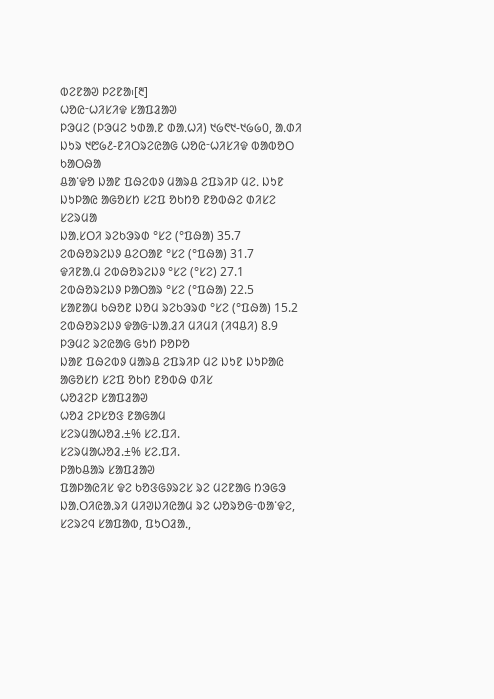ᱵᱮᱱᱟᱣ ᱞᱮᱱᱟ᱾[᱓]
ᱦᱚᱭᱼᱦᱤᱥᱤᱫ ᱥᱟᱯᱲᱟᱣ
ᱞᱳᱢᱮ (ᱞᱳᱢᱮ ᱩᱰᱟᱹᱱ ᱰᱟᱹᱦᱤ) ᱑᱙᱖᱑-᱑᱙᱙᱐, ᱟᱹᱰᱤ ᱡᱩᱨ ᱑᱘᱙᱒-ᱱᱤᱛᱨᱮᱭᱟᱜ ᱦᱚᱭᱼᱦᱤᱥᱤᱫ ᱵᱟᱵᱚᱛ ᱠᱟᱛᱷᱟ
ᱪᱟᱸᱫᱚ ᱡᱟᱱ ᱯᱷᱮᱵᱽ ᱢᱟᱨᱪ ᱮᱯᱨᱤᱞ ᱢᱮᱹ ᱡᱩᱱ ᱡᱩᱞᱟᱭ ᱟᱜᱚᱥᱴ ᱥᱮᱯ ᱚᱠᱴᱚ ᱱᱚᱵᱷᱮ ᱰᱤᱥᱮ ᱥᱮᱨᱢᱟ
ᱡᱟᱹᱥᱛᱤ ᱨᱮᱠᱳᱨᱰ °ᱥᱮ (°ᱯᱷᱟ) 35.7
ᱮᱵᱷᱚᱨᱮᱡᱽ ᱪᱮᱛᱟᱱ °ᱥᱮ (°ᱯᱷᱟ) 31.7
ᱫᱤᱱᱟᱹᱢ ᱮᱵᱷᱚᱨᱮᱡᱽ °ᱥᱮ (°ᱥᱮ) 27.1
ᱮᱵᱷᱚᱨᱮᱡᱽ ᱞᱟᱛᱟᱨ °ᱥᱮ (°ᱯᱷᱟ) 22.5
ᱥᱟᱱᱟᱢ ᱠᱷᱚᱱ ᱡᱚᱢ ᱨᱮᱠᱳᱨᱰ °ᱥᱮ (°ᱯᱷᱟ) 15.2
ᱮᱵᱷᱚᱨᱮᱡᱽ ᱫᱟᱜᱼᱡᱟᱹᱲᱤ ᱢᱤᱢᱤ (ᱤᱧᱪᱤ) 8.9
ᱞᱳᱢᱮ ᱨᱮᱭᱟᱜ ᱜᱩᱴ ᱞᱚᱞᱚ
ᱡᱟᱱ ᱯᱷᱮᱵᱽ ᱢᱟᱨᱪ ᱮᱯᱨᱤᱞ ᱢᱮ ᱡᱩᱱ ᱡᱩᱞᱟᱭ ᱟᱜᱚᱥᱴ ᱥᱮᱯ ᱚᱠᱴ ᱱᱚᱵᱷ ᱰᱤᱥ
ᱦᱚᱲᱮᱞ ᱥᱟᱯᱲᱟᱣ
ᱦᱚᱲ ᱮᱞᱥᱚᱝ ᱱᱟᱜᱟᱢ
ᱥᱮᱨᱢᱟᱦᱚᱲ.±% ᱥᱮ.ᱯᱤ.
ᱥᱮᱨᱢᱟᱦᱚᱲ.±% ᱥᱮ.ᱯᱤ.
ᱞᱟᱠᱪᱟᱨ ᱥᱟᱯᱲᱟᱣ
ᱯᱟᱞᱟᱭᱤᱥ ᱫᱮ ᱠᱚᱝᱜᱽᱨᱮᱥ ᱨᱮ ᱢᱮᱱᱟᱜ ᱴᱳᱜᱳ ᱡᱟᱹᱛᱤᱭᱟᱹᱨᱤ ᱢᱤᱣᱡᱤᱭᱟᱢ ᱨᱮ ᱦᱚᱨᱚᱜᱼᱵᱟᱸᱫᱮ, ᱥᱮᱨᱮᱧ ᱥᱟᱯᱟᱵ, ᱯᱩᱛᱲᱟᱹ,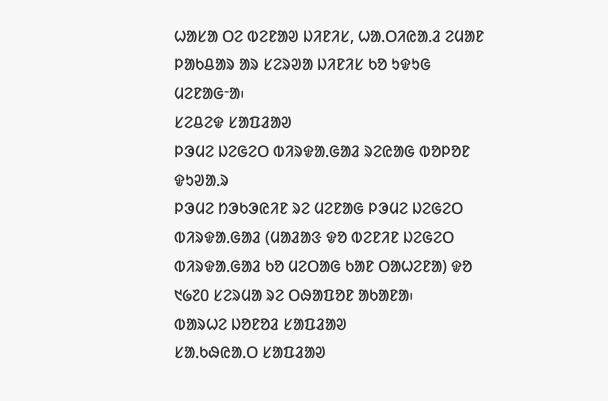ᱦᱟᱥᱟ ᱛᱮ ᱵᱮᱱᱟᱣ ᱡᱤᱱᱤᱥ, ᱦᱟᱹᱛᱤᱭᱟᱹᱲ ᱮᱢᱟᱱ ᱞᱟᱠᱪᱟᱨ ᱟᱨ ᱥᱮᱨᱣᱟ ᱡᱤᱱᱤᱥ ᱠᱚ ᱩᱫᱩᱜ ᱢᱮᱱᱟᱜᱼᱟ᱾
ᱥᱮᱪᱮᱫ ᱥᱟᱯᱲᱟᱣ
ᱞᱳᱢᱮ ᱡᱮᱜᱮᱛ ᱵᱤᱨᱫᱟᱹᱜᱟᱲ ᱨᱮᱭᱟᱜ ᱵᱚᱞᱚᱱ ᱫᱩᱣᱟᱹᱨ
ᱞᱳᱢᱮ ᱴᱳᱠᱳᱭᱤᱱ ᱨᱮ ᱢᱮᱱᱟᱜ ᱞᱳᱢᱮ ᱡᱮᱜᱮᱛ ᱵᱤᱨᱫᱟᱹᱜᱟᱲ (ᱢᱟᱲᱟᱝ ᱫᱚ ᱵᱮᱱᱤᱱ ᱡᱮᱜᱮᱛ ᱵᱤᱨᱫᱟᱹᱜᱟᱲ ᱠᱚ ᱢᱮᱛᱟᱜ ᱠᱟᱱ ᱛᱟᱦᱮᱱᱟ) ᱫᱚ ᱑᱙᱗᱐ ᱥᱮᱨᱢᱟ ᱨᱮ ᱛᱷᱟᱯᱚᱱ ᱟᱠᱟᱱᱟ᱾
ᱵᱟᱨᱦᱮ ᱡᱚᱱᱚᱲ ᱥᱟᱯᱲᱟᱣ
ᱥᱟᱹᱠᱷᱭᱟᱹᱛ ᱥᱟᱯᱲᱟᱣ